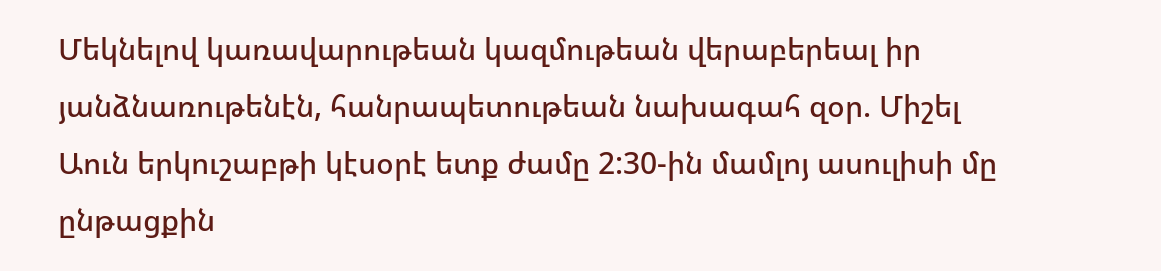Մեկնելով կառավարութեան կազմութեան վերաբերեալ իր յանձնառութենէն, հանրապետութեան նախագահ զօր. Միշել Աուն երկուշաբթի կէսօրէ ետք ժամը 2:30-ին մամլոյ ասուլիսի մը ընթացքին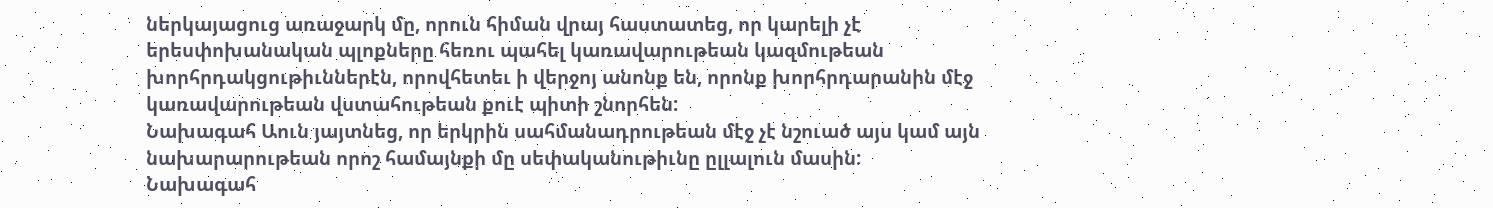ներկայացուց առաջարկ մը, որուն հիման վրայ հաստատեց, որ կարելի չէ երեսփոխանական պլոքները հեռու պահել կառավարութեան կազմութեան խորհրդակցութիւններէն, որովհետեւ ի վերջոյ անոնք են, որոնք խորհրդարանին մէջ կառավարութեան վստահութեան քուէ պիտի շնորհեն:
Նախագահ Աուն յայտնեց, որ երկրին սահմանադրութեան մէջ չէ նշուած այս կամ այն նախարարութեան որոշ համայնքի մը սեփականութիւնը ըլլալուն մասին:
Նախագահ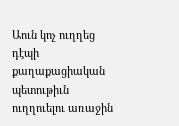Աուն կոչ ուղղեց դէպի քաղաքացիական պետութիւն ուղղուելու առաջին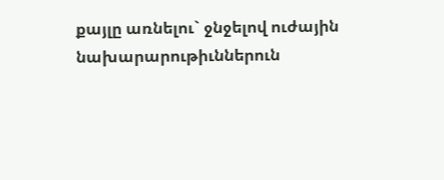քայլը առնելու` ջնջելով ուժային նախարարութիւններուն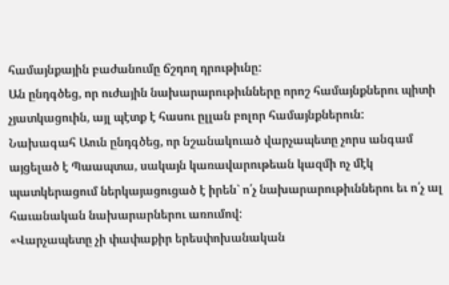համայնքային բաժանումը ճշդող դրութիւնը:
Ան ընդգծեց, որ ուժային նախարարութիւնները որոշ համայնքներու պիտի չյատկացուին, այլ պէտք է հասու ըլլան բոլոր համայնքներուն:
Նախագահ Աուն ընդգծեց, որ նշանակուած վարչապետը չորս անգամ այցելած է Պաապտա, սակայն կառավարութեան կազմի ոչ մէկ պատկերացում ներկայացուցած է իրեն` ո՛չ նախարարութիւններու եւ ո՛չ ալ հաւանական նախարարներու առումով:
«Վարչապետը չի փափաքիր երեսփոխանական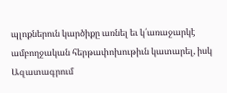պլոքներուն կարծիքը առնել եւ կ՛առաջարկէ ամբողջական հերթափոխութիւն կատարել, իսկ Ազատագրում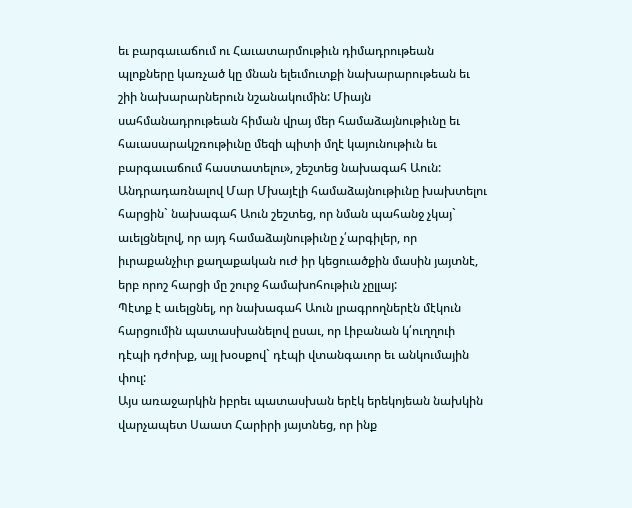եւ բարգաւաճում ու Հաւատարմութիւն դիմադրութեան պլոքները կառչած կը մնան ելեւմուտքի նախարարութեան եւ շիի նախարարներուն նշանակումին: Միայն սահմանադրութեան հիման վրայ մեր համաձայնութիւնը եւ հաւասարակշռութիւնը մեզի պիտի մղէ կայունութիւն եւ բարգաւաճում հաստատելու», շեշտեց նախագահ Աուն:
Անդրադառնալով Մար Մխայէլի համաձայնութիւնը խախտելու հարցին` նախագահ Աուն շեշտեց, որ նման պահանջ չկայ` աւելցնելով, որ այդ համաձայնութիւնը չ՛արգիլեր, որ իւրաքանչիւր քաղաքական ուժ իր կեցուածքին մասին յայտնէ, երբ որոշ հարցի մը շուրջ համախոհութիւն չըլլայ:
Պէտք է աւելցնել, որ նախագահ Աուն լրագրողներէն մէկուն հարցումին պատասխանելով ըսաւ, որ Լիբանան կ՛ուղղուի դէպի դժոխք, այլ խօսքով` դէպի վտանգաւոր եւ անկումային փուլ:
Այս առաջարկին իբրեւ պատասխան երէկ երեկոյեան նախկին վարչապետ Սաատ Հարիրի յայտնեց, որ ինք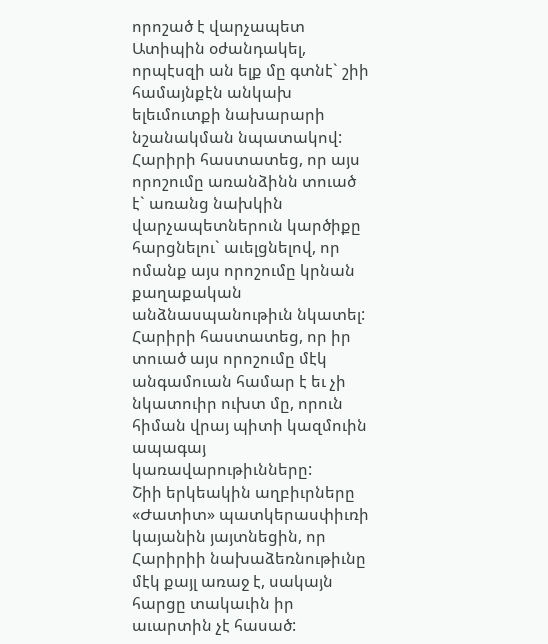որոշած է վարչապետ Ատիպին օժանդակել, որպէսզի ան ելք մը գտնէ` շիի համայնքէն անկախ ելեւմուտքի նախարարի նշանակման նպատակով:
Հարիրի հաստատեց, որ այս որոշումը առանձինն տուած է` առանց նախկին վարչապետներուն կարծիքը հարցնելու` աւելցնելով, որ ոմանք այս որոշումը կրնան քաղաքական անձնասպանութիւն նկատել:
Հարիրի հաստատեց, որ իր տուած այս որոշումը մէկ անգամուան համար է եւ չի նկատուիր ուխտ մը, որուն հիման վրայ պիտի կազմուին ապագայ կառավարութիւնները:
Շիի երկեակին աղբիւրները «Ժատիտ» պատկերասփիւռի կայանին յայտնեցին, որ Հարիրիի նախաձեռնութիւնը մէկ քայլ առաջ է, սակայն հարցը տակաւին իր աւարտին չէ հասած: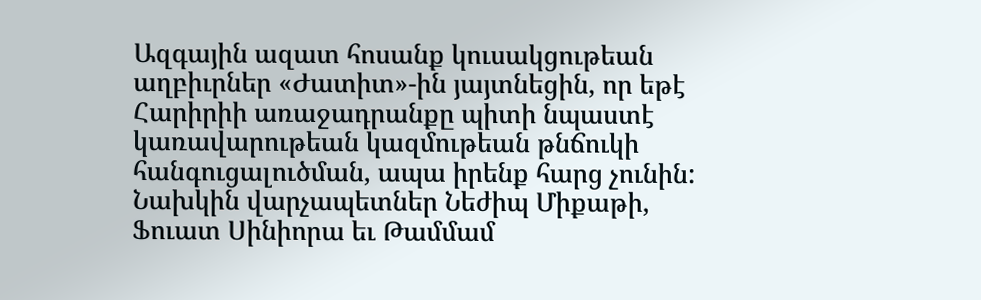Ազգային ազատ հոսանք կուսակցութեան աղբիւրներ «Ժատիտ»-ին յայտնեցին, որ եթէ Հարիրիի առաջադրանքը պիտի նպաստէ կառավարութեան կազմութեան թնճուկի հանգուցալուծման, ապա իրենք հարց չունին:
Նախկին վարչապետներ Նեժիպ Միքաթի, Ֆուատ Սինիորա եւ Թամմամ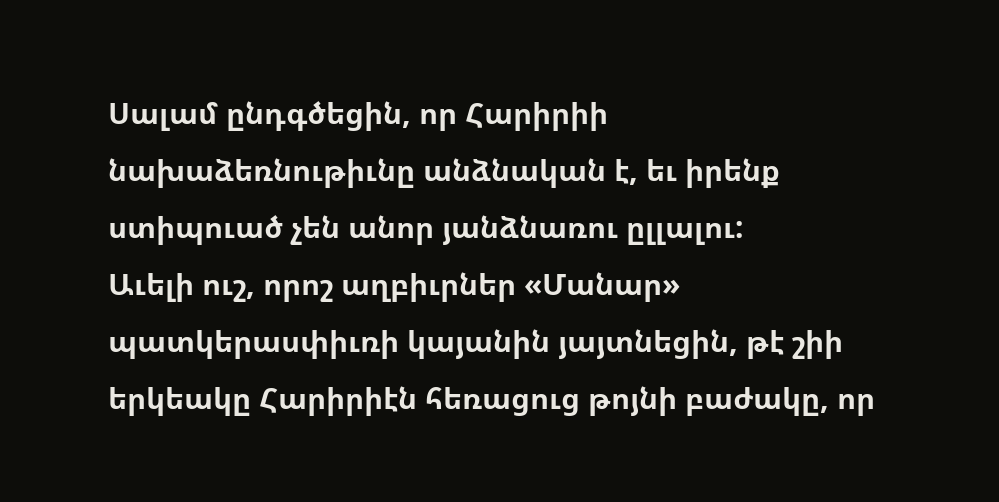Սալամ ընդգծեցին, որ Հարիրիի նախաձեռնութիւնը անձնական է, եւ իրենք ստիպուած չեն անոր յանձնառու ըլլալու:
Աւելի ուշ, որոշ աղբիւրներ «Մանար» պատկերասփիւռի կայանին յայտնեցին, թէ շիի երկեակը Հարիրիէն հեռացուց թոյնի բաժակը, որ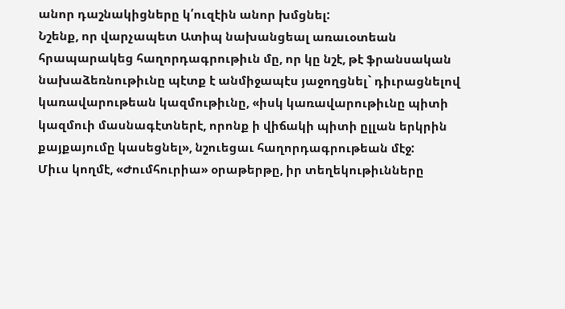անոր դաշնակիցները կ՛ուզէին անոր խմցնել:
Նշենք, որ վարչապետ Ատիպ նախանցեալ առաւօտեան հրապարակեց հաղորդագրութիւն մը, որ կը նշէ, թէ ֆրանսական նախաձեռնութիւնը պէտք է անմիջապէս յաջողցնել` դիւրացնելով կառավարութեան կազմութիւնը, «իսկ կառավարութիւնը պիտի կազմուի մասնագէտներէ, որոնք ի վիճակի պիտի ըլլան երկրին քայքայումը կասեցնել», նշուեցաւ հաղորդագրութեան մէջ:
Միւս կողմէ, «Ժումհուրիա» օրաթերթը, իր տեղեկութիւնները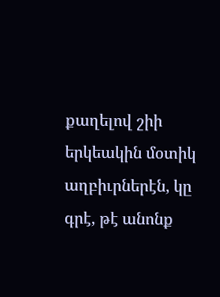քաղելով շիի երկեակին մօտիկ աղբիւրներէն, կը գրէ, թէ անոնք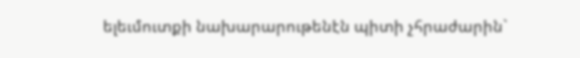ելեւմուտքի նախարարութենէն պիտի չհրաժարին`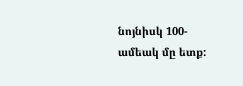նոյնիսկ 100-ամեակ մը ետք: